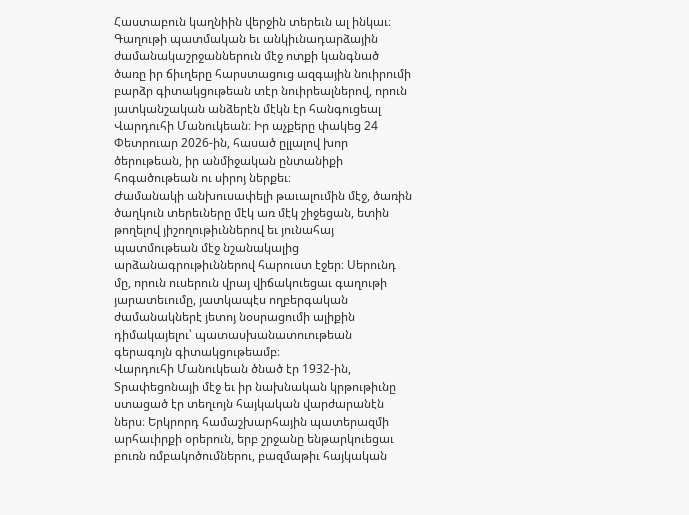Հաստաբուն կաղնիին վերջին տերեւն ալ ինկաւ։ Գաղութի պատմական եւ անկիւնադարձային ժամանակաշրջաններուն մէջ ոտքի կանգնած ծառը իր ճիւղերը հարստացուց ազգային նուիրումի բարձր գիտակցութեան տէր նուիրեալներով, որուն յատկանշական անձերէն մէկն էր հանգուցեալ Վարդուհի Մանուկեան։ Իր աչքերը փակեց 24 Փետրուար 2026-ին, հասած ըլլալով խոր ծերութեան, իր անմիջական ընտանիքի հոգածութեան ու սիրոյ ներքեւ։
Ժամանակի անխուսափելի թաւալումին մէջ, ծառին ծաղկուն տերեւները մէկ առ մէկ շիջեցան, ետին թողելով յիշողութիւններով եւ յունահայ պատմութեան մէջ նշանակալից արձանագրութիւններով հարուստ էջեր։ Սերունդ մը, որուն ուսերուն վրայ վիճակուեցաւ գաղութի յարատեւումը, յատկապէս ողբերգական ժամանակներէ յետոյ նօսրացումի ալիքին դիմակայելու՝ պատասխանատուութեան գերագոյն գիտակցութեամբ։
Վարդուհի Մանուկեան ծնած էր 1932-ին, Տրափեցոնայի մէջ եւ իր նախնական կրթութիւնը ստացած էր տեղւոյն հայկական վարժարանէն ներս։ Երկրորդ համաշխարհային պատերազմի արհաւիրքի օրերուն, երբ շրջանը ենթարկուեցաւ բուռն ռմբակոծումներու, բազմաթիւ հայկական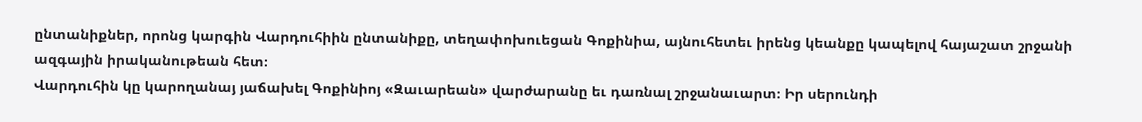ընտանիքներ, որոնց կարգին Վարդուհիին ընտանիքը, տեղափոխուեցան Գոքինիա, այնուհետեւ իրենց կեանքը կապելով հայաշատ շրջանի ազգային իրականութեան հետ։
Վարդուհին կը կարողանայ յաճախել Գոքինիոյ «Զաւարեան» վարժարանը եւ դառնալ շրջանաւարտ։ Իր սերունդի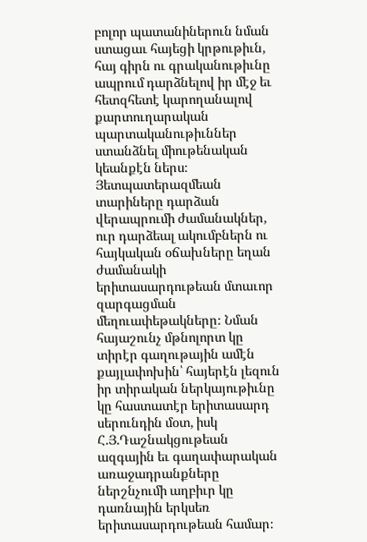բոլոր պատանիներուն նման ստացաւ հայեցի կրթութիւն, հայ գիրն ու գրականութիւնը ապրում դարձնելով իր մէջ եւ հետզհետէ կարողանալով քարտուղարական պարտականութիւններ ստանձնել միութենական կեանքէն ներս։ Յետպատերազմեան տարիները դարձան վերապրումի ժամանակներ, ուր դարձեալ ակումբներն ու հայկական օճախները եղան ժամանակի երիտասարդութեան մտաւոր զարգացման մեղուափեթակները։ Նման հայաշունչ մթնոլորտ կը տիրէր գաղութային ամէն քայլափոխին՝ հայերէն լեզուն իր տիրական ներկայութիւնը կը հաստատէր երիտասարդ սերունդին մօտ, իսկ Հ.Յ.Դաշնակցութեան ազգային եւ գաղափարական առաջադրանքները ներշնչումի աղբիւր կը դառնային երկսեռ երիտասարդութեան համար։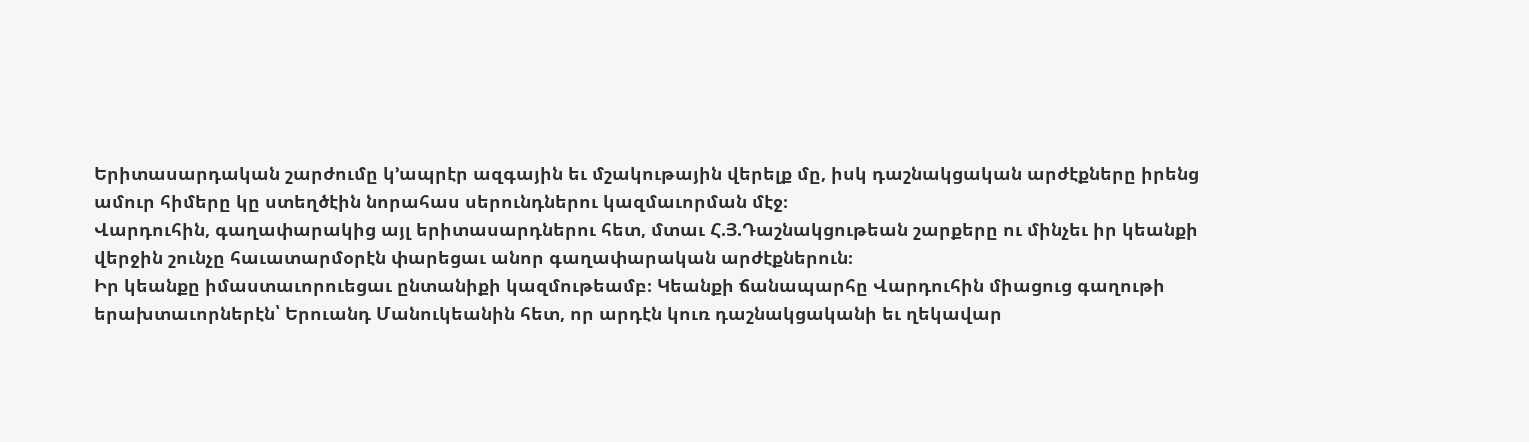Երիտասարդական շարժումը կ՚ապրէր ազգային եւ մշակութային վերելք մը, իսկ դաշնակցական արժէքները իրենց ամուր հիմերը կը ստեղծէին նորահաս սերունդներու կազմաւորման մէջ։
Վարդուհին, գաղափարակից այլ երիտասարդներու հետ, մտաւ Հ.Յ.Դաշնակցութեան շարքերը ու մինչեւ իր կեանքի վերջին շունչը հաւատարմօրէն փարեցաւ անոր գաղափարական արժէքներուն։
Իր կեանքը իմաստաւորուեցաւ ընտանիքի կազմութեամբ։ Կեանքի ճանապարհը Վարդուհին միացուց գաղութի երախտաւորներէն՝ Երուանդ Մանուկեանին հետ, որ արդէն կուռ դաշնակցականի եւ ղեկավար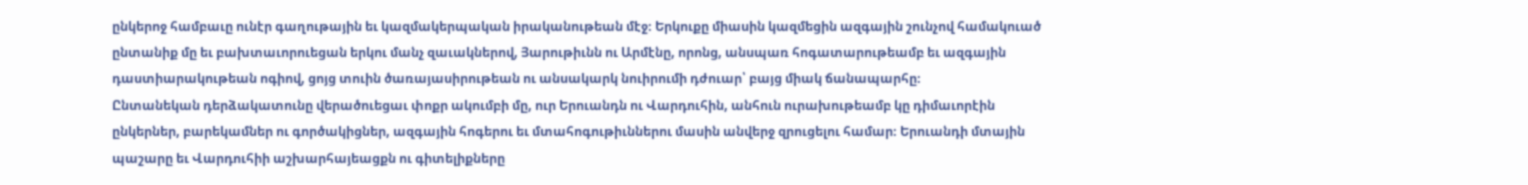ընկերոջ համբաւը ունէր գաղութային եւ կազմակերպական իրականութեան մէջ։ Երկուքը միասին կազմեցին ազգային շունչով համակուած ընտանիք մը եւ բախտաւորուեցան երկու մանչ զաւակներով, Յարութիւնն ու Արմէնը, որոնց, անսպառ հոգատարութեամբ եւ ազգային դաստիարակութեան ոգիով, ցոյց տուին ծառայասիրութեան ու անսակարկ նուիրումի դժուար՝ բայց միակ ճանապարհը։
Ընտանեկան դերձակատունը վերածուեցաւ փոքր ակումբի մը, ուր Երուանդն ու Վարդուհին, անհուն ուրախութեամբ կը դիմաւորէին ընկերներ, բարեկամներ ու գործակիցներ, ազգային հոգերու եւ մտահոգութիւններու մասին անվերջ զրուցելու համար։ Երուանդի մտային պաշարը եւ Վարդուհիի աշխարհայեացքն ու գիտելիքները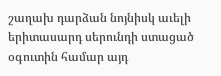շաղախ դարձան նոյնիսկ աւելի երիտասարդ սերունդի ստացած օգուտին համար այդ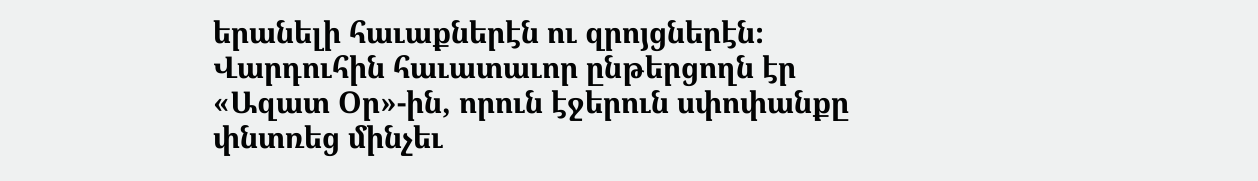երանելի հաւաքներէն ու զրոյցներէն։
Վարդուհին հաւատաւոր ընթերցողն էր «Ազատ Օր»-ին, որուն էջերուն սփոփանքը փնտռեց մինչեւ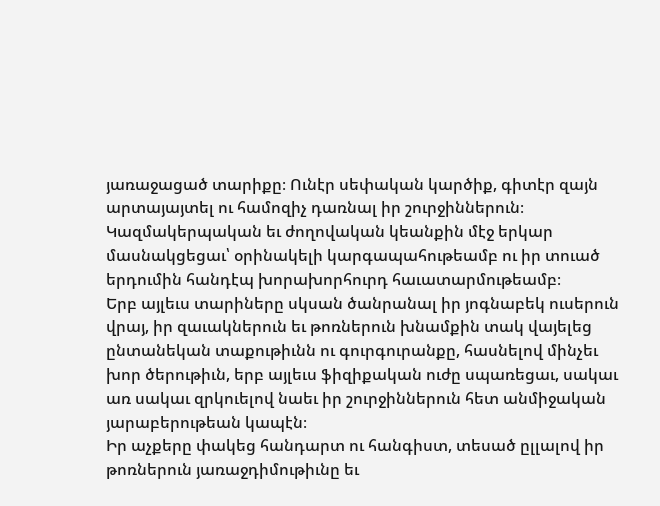յառաջացած տարիքը։ Ունէր սեփական կարծիք, գիտէր զայն արտայայտել ու համոզիչ դառնալ իր շուրջիններուն։ Կազմակերպական եւ ժողովական կեանքին մէջ երկար մասնակցեցաւ՝ օրինակելի կարգապահութեամբ ու իր տուած երդումին հանդէպ խորախորհուրդ հաւատարմութեամբ։
Երբ այլեւս տարիները սկսան ծանրանալ իր յոգնաբեկ ուսերուն վրայ, իր զաւակներուն եւ թոռներուն խնամքին տակ վայելեց ընտանեկան տաքութիւնն ու գուրգուրանքը, հասնելով մինչեւ խոր ծերութիւն, երբ այլեւս ֆիզիքական ուժը սպառեցաւ, սակաւ առ սակաւ զրկուելով նաեւ իր շուրջիններուն հետ անմիջական յարաբերութեան կապէն։
Իր աչքերը փակեց հանդարտ ու հանգիստ, տեսած ըլլալով իր թոռներուն յառաջդիմութիւնը եւ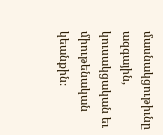մասնակցութիւնը ազգային, կուսակցական եւ միութենական կեանքին։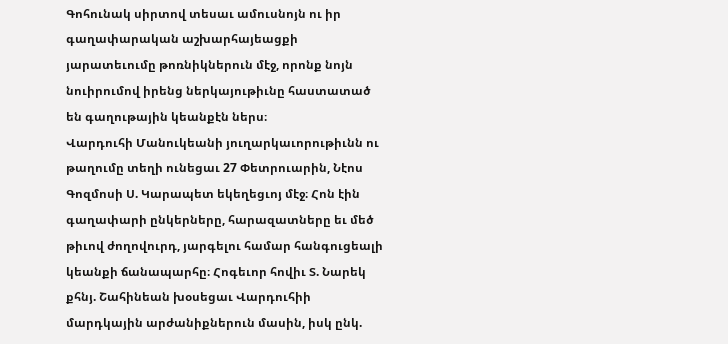Գոհունակ սիրտով տեսաւ ամուսնոյն ու իր գաղափարական աշխարհայեացքի յարատեւումը թոռնիկներուն մէջ, որոնք նոյն նուիրումով իրենց ներկայութիւնը հաստատած են գաղութային կեանքէն ներս։
Վարդուհի Մանուկեանի յուղարկաւորութիւնն ու թաղումը տեղի ունեցաւ 27 Փետրուարին, Նէոս Գոզմոսի Ս. Կարապետ եկեղեցւոյ մէջ։ Հոն էին գաղափարի ընկերները, հարազատները եւ մեծ թիւով ժողովուրդ, յարգելու համար հանգուցեալի կեանքի ճանապարհը։ Հոգեւոր հովիւ Տ. Նարեկ քհնյ. Շահինեան խօսեցաւ Վարդուհիի մարդկային արժանիքներուն մասին, իսկ ընկ.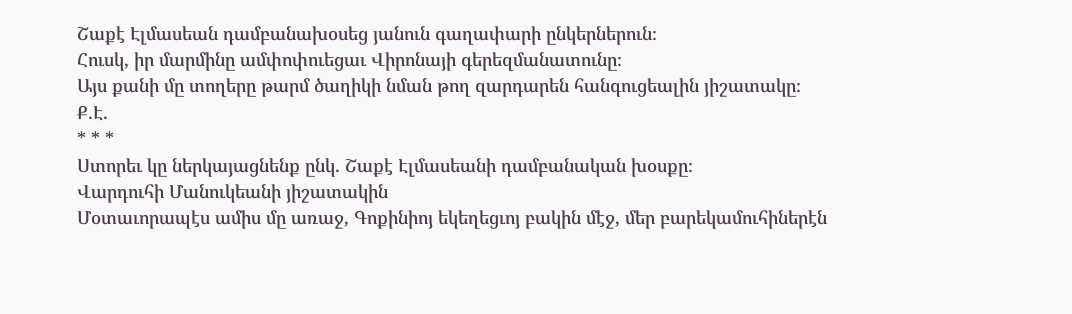Շաքէ Էլմասեան դամբանախօսեց յանուն գաղափարի ընկերներուն։
Հուսկ, իր մարմինը ամփոփուեցաւ Վիրոնայի գերեզմանատունը։
Այս քանի մը տողերը թարմ ծաղիկի նման թող զարդարեն հանգուցեալին յիշատակը։
Ք.Է.
* * *
Ստորեւ կը ներկայացնենք ընկ. Շաքէ Էլմասեանի դամբանական խօսքը։
Վարդուհի Մանուկեանի յիշատակին
Մօտաւորապէս ամիս մը առաջ, Գոքինիոյ եկեղեցւոյ բակին մէջ, մեր բարեկամուհիներէն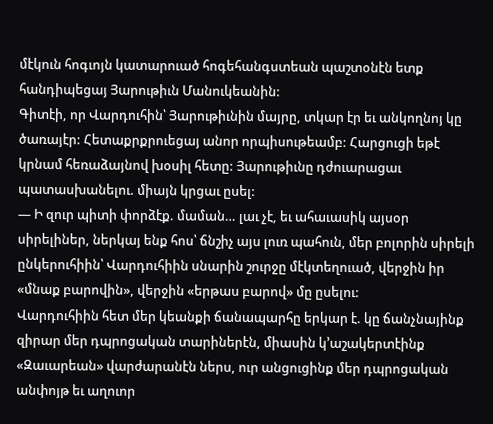մէկուն հոգւոյն կատարուած հոգեհանգստեան պաշտօնէն ետք հանդիպեցայ Յարութիւն Մանուկեանին:
Գիտէի, որ Վարդուհին՝ Յարութիւնին մայրը, տկար էր եւ անկողնոյ կը ծառայէր: Հետաքրքրուեցայ անոր որպիսութեամբ: Հարցուցի եթէ կրնամ հեռաձայնով խօսիլ հետը: Յարութիւնը դժուարացաւ պատասխանելու. միայն կրցաւ ըսել:
— Ի զուր պիտի փորձէք. մաման… լաւ չէ, եւ ահաւասիկ այսօր սիրելիներ, ներկայ ենք հոս՝ ճնշիչ այս լուռ պահուն, մեր բոլորին սիրելի ընկերուհիին՝ Վարդուհիին սնարին շուրջը մէկտեղուած, վերջին իր «մնաք բարովին», վերջին «երթաս բարով» մը ըսելու:
Վարդուհիին հետ մեր կեանքի ճանապարհը երկար է. կը ճանչնայինք զիրար մեր դպրոցական տարիներէն, միասին կ՚աշակերտէինք «Զաւարեան» վարժարանէն ներս, ուր անցուցինք մեր դպրոցական անփոյթ եւ աղուոր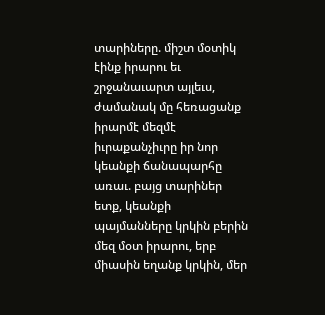տարիները. միշտ մօտիկ էինք իրարու եւ շրջանաւարտ այլեւս, ժամանակ մը հեռացանք իրարմէ մեզմէ իւրաքանչիւրը իր նոր կեանքի ճանապարհը առաւ. բայց տարիներ ետք, կեանքի պայմանները կրկին բերին մեզ մօտ իրարու, երբ միասին եղանք կրկին, մեր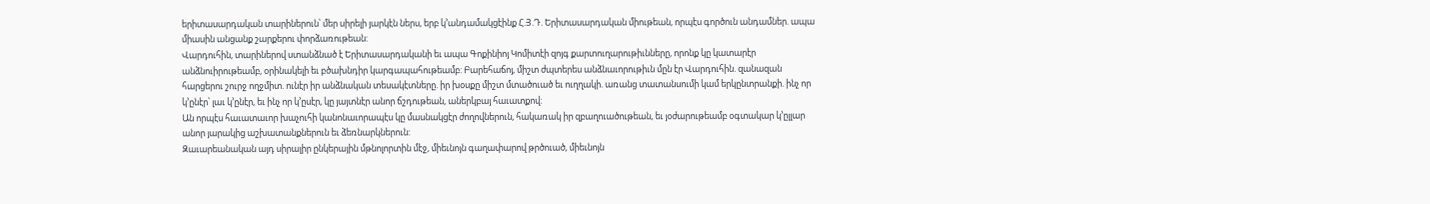երիտասարդական տարիներուն՝ մեր սիրելի յարկէն ներս, երբ կ՚անդամակցէինք Հ.Յ.Դ. Երիտասարդական միութեան, որպէս գործուն անդամներ. ապա միասին անցանք շարքերու փորձառութեան:
Վարդուհին, տարիներով ստանձնած է Երիտասարդականի եւ ապա Գոքինիոյ Կոմիտէի զոյգ քարտուղարութիւնները, որոնք կը կատարէր անձնուիրութեամբ, օրինակելի եւ բծախնդիր կարգապահութեամբ: Բարեհաճոյ, միշտ ժպտերես անձնաւորութիւն մըն էր Վարդուհին. զանազան հարցերու շուրջ ողջմիտ. ունէր իր անձնական տեսակէտները. իր խօսքը միշտ մտածուած եւ ուղղակի. առանց տատանսումի կամ երկընտրանքի. ինչ որ կ՚ընէր՝ լաւ կ՚ընէր, եւ ինչ որ կ՚ըսէր, կը յայտնէր անոր ճշդութեան, աներկբայ հաւատքով:
Ան որպէս հաւատաւոր խաչուհի կանոնաւորապէս կը մասնակցէր ժողովներուն, հակառակ իր զբաղուածութեան, եւ յօժարութեամբ օգտակար կ՚ըլլար անոր յարակից աշխատանքներուն եւ ձեռնարկներուն:
Զաւարեանական այդ սիրալիր ընկերային մթնոլորտին մէջ, միեւնոյն գաղափարով թրծուած, միեւնոյն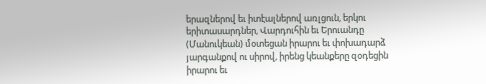երազներով եւ իտէալներով առլցուն, երկու երիտասարդներ, Վարդուհին եւ Երուանդը (Մանուկեան) մօտեցան իրարու եւ փոխադարձ յարգանքով ու սիրով, իրենց կեանքերը զօդեցին իրարու եւ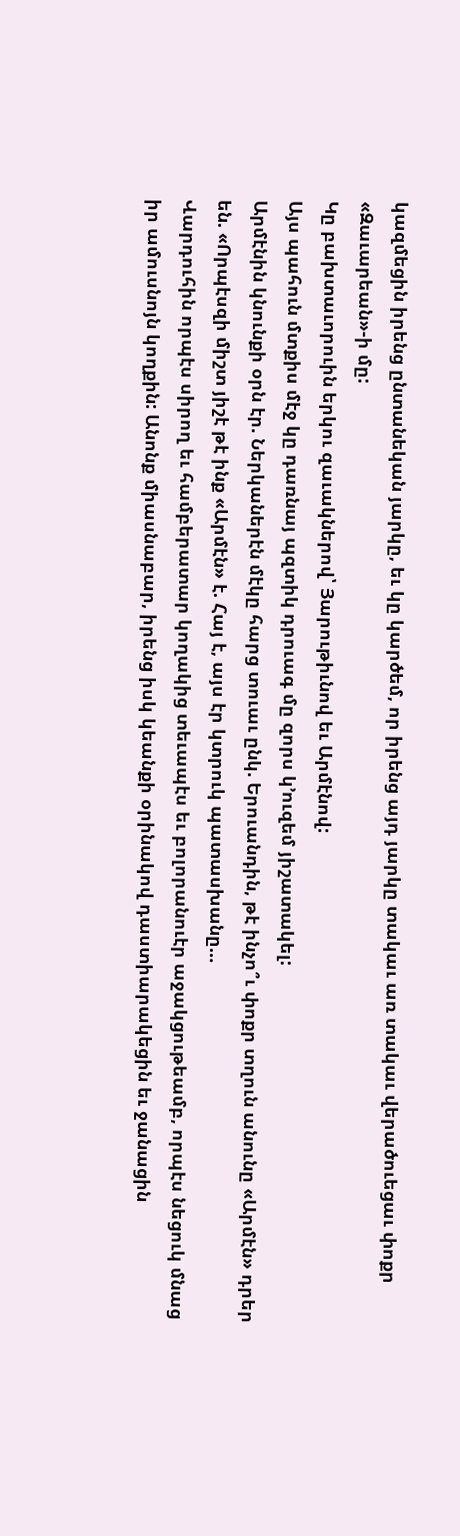կազմեցին իրենց ընտանեկան յարկը, եւ կը կարծեմ, որ իրենց այդ յարկը տակաւ առ տակաւ վերածուեցաւ փոքր «Զաւարեան»-ի մը:
Կը բախտաւորուին երկու զաւակներով՝ Յարութիւնով եւ Արմէնով:
Այս պահուն մտքիս մէջ կը դառնայ պզտիկ դրուագ մը զորս կ՚ուզեմ յիշատակել:
Արմէնին կնունքի օրն էր. Ներկաներէն մէկը հարց տուաւ ընկ. Երուանդին, թէ ինչո՞ւ փոքր տղուն անունը «Արմէն» դրեր են. «Որպէսզի միշտ յիշէ թէ ինք «Արմէն» է. Հայ է, այս էր կտրուկ պատասխանը…
Վարդուհին որպէս սիրող եւ համբերատար կողակից տեւապէս եւ բոլորանուէր աջակցութեամբ, որպէս նեցուկ մնաց իր ամուսնոյն կողքին: Անոնք միասնաբար, իրենց իսկ կեանքի օրինակով դաստիարակեցին եւ ջանացին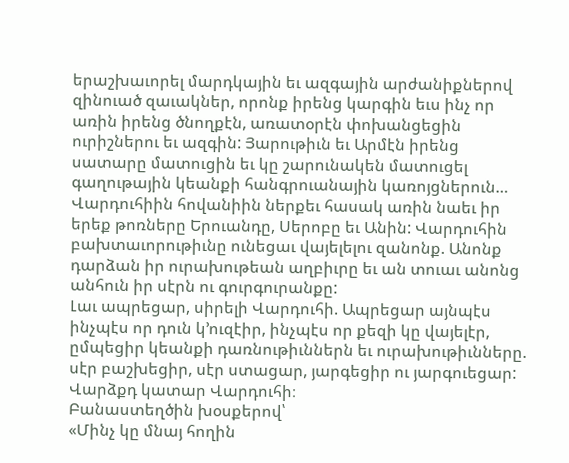երաշխաւորել մարդկային եւ ազգային արժանիքներով զինուած զաւակներ, որոնք իրենց կարգին եւս ինչ որ առին իրենց ծնողքէն, առատօրէն փոխանցեցին ուրիշներու եւ ազգին: Յարութիւն եւ Արմէն իրենց սատարը մատուցին եւ կը շարունակեն մատուցել գաղութային կեանքի հանգրուանային կառոյցներուն…
Վարդուհիին հովանիին ներքեւ հասակ առին նաեւ իր երեք թոռները Երուանդը, Սերոբը եւ Անին: Վարդուհին բախտաւորութիւնը ունեցաւ վայելելու զանոնք. Անոնք դարձան իր ուրախութեան աղբիւրը եւ ան տուաւ անոնց անհուն իր սէրն ու գուրգուրանքը:
Լաւ ապրեցար, սիրելի Վարդուհի. Ապրեցար այնպէս ինչպէս որ դուն կ՚ուզէիր, ինչպէս որ քեզի կը վայելէր, ըմպեցիր կեանքի դառնութիւններն եւ ուրախութիւնները. սէր բաշխեցիր, սէր ստացար, յարգեցիր ու յարգուեցար: Վարձքդ կատար Վարդուհի։
Բանաստեղծին խօսքերով՝
«Մինչ կը մնայ հողին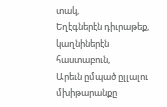տակ,
Եղէգներէն դիւրաթեք, կաղնիներէն հաստաբուն,
Արեւն ըմպած ըլլալու մխիթարանքը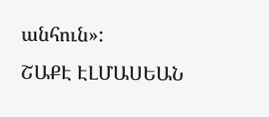անհուն»:
ՇԱՔԷ ԷԼՄԱՍԵԱՆ